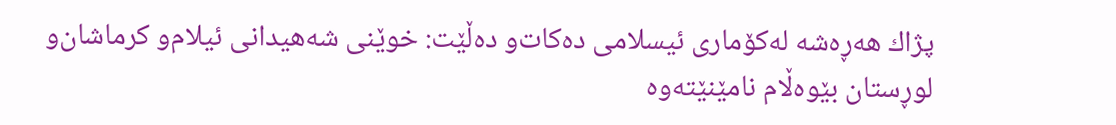پژاك هه‌ڕه‌شه‌ له‌كۆمارى ئیسلامى ده‌كات‌و ده‌ڵێت: خوێنى شه‌هیدانى ئیلام‌و كرماشان‌و لوڕستان بێوه‌ڵام نامێنێته‌وه‌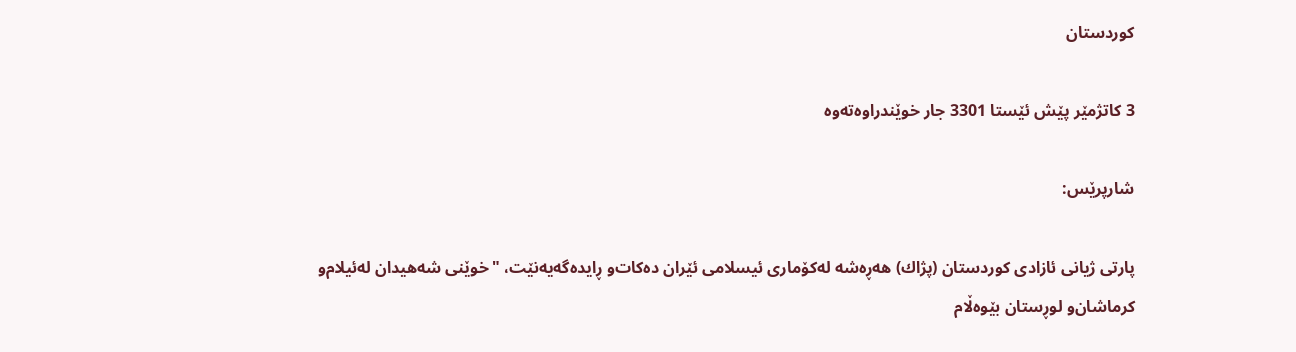کوردستان

3 کاتژمێر پێش ئێستا‌ 3301 جار خوێندراوه‌ته‌وه

شارپرێس:

پارتى ژیانى ئازادى كوردستان (پژاك) هه‌ڕه‌شه‌ له‌كۆمارى ئیسلامى ئێران ده‌كات‌و ڕایده‌گه‌یه‌نێت، "خوێنى شه‌هیدان له‌ئیلام‌و كرماشان‌و لوڕستان بێوه‌ڵام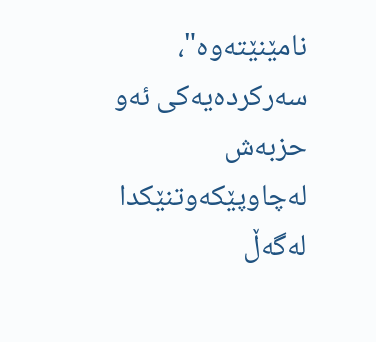نامێنێته‌وه‌"، سه‌ركرده‌یه‌كى ئه‌و حزبه‌ش له‌چاوپێكه‌وتنێكدا له‌گه‌ڵ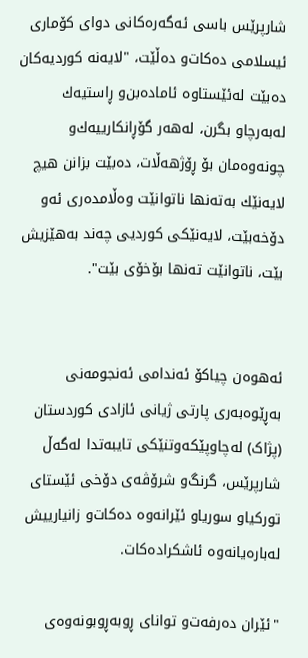شارپرێس باسى ئه‌گه‌ره‌كانى دواى كۆمارى ئیسلامى ده‌كات‌و ده‌ڵێت، "لایه‌نه‌ كوردیه‌كان ده‌بێت له‌ئێستاوه‌ ئاماده‌بن‌و ڕاستیه‌ك له‌به‌رچاو بگرن، له‌هه‌ر گۆڕانكارییه‌ك‌و چونه‌وه‌مان بۆ ڕۆژهه‌ڵات، ده‌بێت بزانن هیچ لایه‌نێك به‌ته‌نها ناتوانێت وه‌ڵامده‌رى ئه‌و دۆخه‌بێت، لایه‌نێكى كوردیى چه‌ند به‌هێزیش بێت، ناتوانێت ته‌نها بۆخۆى بێت".


ئەهوەن چیاکۆ ئەندامی ئەنجومەنی بەڕێوەبەری پارتی ژیانی ئازادی کوردستان (پژاک) لەچاوپێکەوتنێکی تایبەتدا لەگەڵ شارپرێس، گرنگ‌و شرۆڤه‌ى دۆخى ئێستاى توركیاو سوریاو ئێرانه‌وه‌ ده‌كات‌و زانیارییش له‌باره‌یانه‌وه‌ ئاشكراده‌كات.

"ئێران ده‌رفه‌ت‌و تواناى ڕوبه‌ڕوبونه‌وه‌ى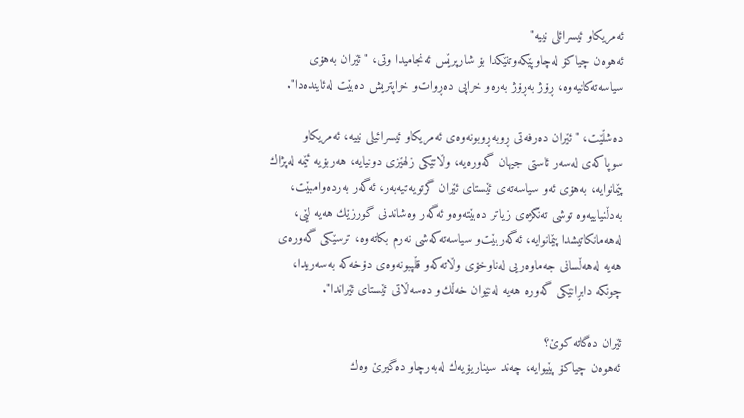ئه‌مریكاو ئیسرائلى نییه‌"
ئه‌هوه‌ن چیاكۆ له‌چاوپێكه‌وتنێكدا بۆ شارپرێس ئه‌نجامیدا وتى، "ئێران به‌هۆى سیاسه‌ته‌كانیه‌وه‌، ڕۆژ به‌ڕۆژ به‌ره‌و خراپى ده‌ڕوات‌و خراپتریش ده‌بێت له‌ئاینده‌دا".

ده‌شڵێت، "ئێران ده‌رفه‌تى ڕوبه‌ڕوبونه‌وه‌ى ئه‌مریكاو ئیسرائیلى نییه‌، ئه‌مریكاو سوپاكه‌ى له‌سه‌ر ئاستى جیهان گه‌وره‌یه‌، وڵاتێكى زلهێزى دونیایه‌، هه‌ربۆیه‌ ئێمه‌ له‌پژاك پێمانوایه‌، به‌هۆى ئه‌و سیاسه‌ته‌ى ئێستاى ئێران گرتویه‌تیه‌به‌ر، ئه‌گه‌ر به‌رده‌وامبێت، به‌دڵنیاییه‌وه‌ توشى ته‌نگژه‌ى زیاتر ده‌بێته‌وه‌و ئه‌گه‌ر وه‌شاندنى گورزێك هه‌یه‌ لێى، له‌هه‌مانكاتیشدا پێمانوایه‌، ئه‌گه‌ربێت‌و سیاسه‌ته‌كه‌شى نه‌رم بكاته‌وه‌، ترسێكى گه‌وره‌ى هه‌یه‌ له‌هه‌ڵسانى جه‌ماوه‌ریى له‌ناوخۆى وڵاته‌كه‌و قڵپبونه‌وه‌ى دۆخه‌كه‌ به‌سه‌ریدا، چونكه‌ دابڕانێكى گه‌وره‌ هه‌یه‌ له‌نێوان خه‌ڵك‌و ده‌سه‌ڵاتى ئێستاى ئێراندا".

ئێران ده‌گاته‌ كوێ؟
ئه‌هوه‌ن چیاكۆ پێیوایه‌، چه‌ند سیناریۆیه‌ك له‌به‌رچاو ده‌گیرێ وه‌ك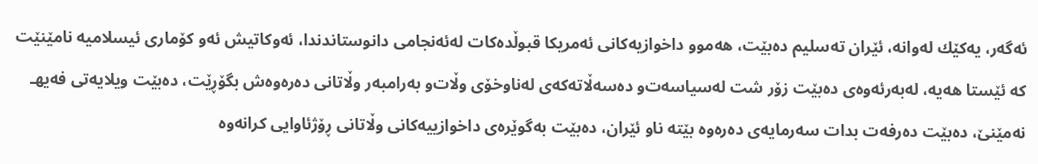ئه‌گه‌ر، یه‌كێك له‌وانه‌، ئێران ته‌سلیم ده‌بێت، هه‌موو داخوازیه‌كانى ئه‌مریكا قبوڵده‌كات له‌ئه‌نجامى دانوستاندندا، ئه‌وكاتیش ئه‌و كۆمارى ئیسلامیه‌ نامێنێت كه‌ ئێستا هه‌یه‌، له‌به‌رئه‌وه‌ى ده‌بێت زۆر شت له‌سیاسه‌ت‌و ده‌سه‌ڵاته‌كه‌ى له‌ناوخۆى وڵات‌و به‌رامبه‌ر وڵاتانى ده‌ره‌وه‌ش بگۆڕێت، ده‌بێت ویلایه‌تى فه‌یهـ نه‌مێنێ، ده‌بێت ده‌رفه‌ت بدات سه‌رمایه‌ى ده‌ره‌وه‌ بێته‌ ناو ئێران، ده‌بێت به‌گوێره‌ى داخوازییه‌كانى وڵاتانى ڕۆژئاوایى كرانه‌وه‌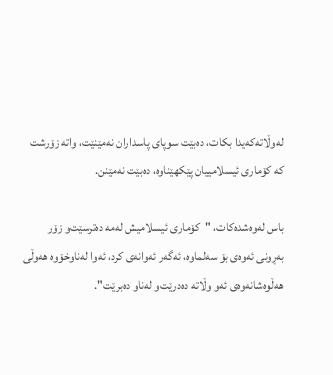له‌وڵاته‌كه‌یدا بكات، ده‌بێت سوپاى پاسداران نه‌مێنێت، واته‌ زۆرشت كه‌ كۆمارى ئیسلامییان پێكهێناوه‌، ده‌بێت نه‌مێنن.

باس له‌وه‌شده‌كات، "كۆمارى ئیسلامیش له‌مه‌ ده‌ترسێت‌و زۆر به‌ڕونى ئه‌وه‌ى بۆ سه‌لماوه‌، ئه‌گه‌ر ئه‌وانه‌ى كرد، ئه‌وا له‌ناوخۆوه‌ هه‌وڵى هه‌ڵوه‌شانه‌وه‌ى ئه‌و وڵاته‌ ده‌درێت‌و له‌ناو ده‌برێت".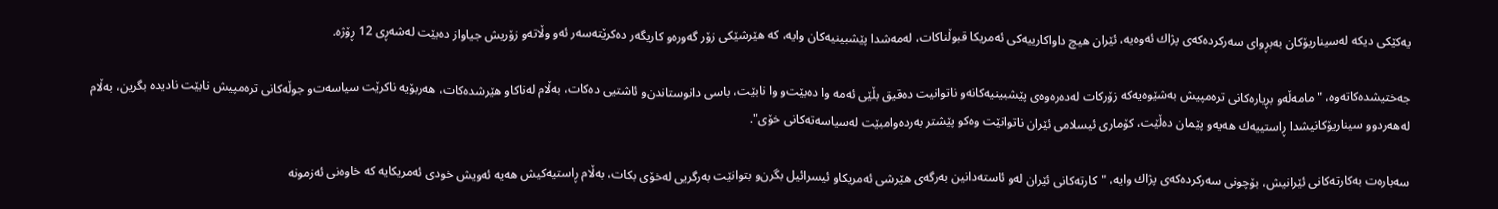یه‌كێكى دیكه‌ له‌سیناریۆكان به‌بڕواى سه‌ركرده‌كه‌ى پژاك ئه‌وه‌یه‌، ئێران هیچ داواكارییه‌كى ئه‌مریكا قبوڵناكات، له‌مه‌شدا پێشبینیه‌كان وایه‌، كه‌ هێرشێكى زۆر گه‌وره‌و كاریگه‌ر ده‌كرێته‌سه‌ر ئه‌و وڵاته‌و زۆریش جیاواز ده‌بێت له‌شه‌ڕى 12 ڕۆژه‌.

جه‌ختیشده‌كاته‌وه‌، "مامه‌ڵه‌و بڕیاره‌كانى تره‌مپیش به‌شێوه‌یه‌كه‌ زۆركات له‌ده‌ره‌وه‌ى پێشبینیه‌كانه‌و ناتوانیت ده‌قیق بڵێى ئه‌مه‌ وا ده‌بێت‌و وا نابێت، باسى دانوستاندن‌و ئاشتیى ده‌كات، به‌ڵام له‌ناكاو هێرشده‌كات، هه‌ربۆیه‌ ناكرێت سیاسه‌ت‌و جوڵه‌كانى تره‌مپیش نابێت نادیده‌ بگرین، به‌ڵام له‌هه‌ردوو سیناریۆكانیشدا ڕاستییه‌ك هه‌یه‌و پێمان ده‌ڵێت، كۆمارى ئیسلامى ئێران ناتوانێت وه‌كو پێشتر به‌رده‌وامبێت له‌سیاسه‌ته‌كانى خۆى".

سه‌باره‌ت به‌كارته‌كانى ئێرانیش، بۆچونى سه‌ركرده‌كه‌ى پژاك وایه‌، "كارته‌كانى ئێران له‌و ئاسته‌دانین به‌رگه‌ى هێرشى ئه‌مریكاو ئیسرائیل بگرن‌و بتوانێت به‌رگریى له‌خۆى بكات، به‌ڵام ڕاستیه‌كیش هه‌یه‌ ئه‌ویش خودى ئه‌مریكایه‌ كه‌ خاوه‌نى ئه‌زمونه‌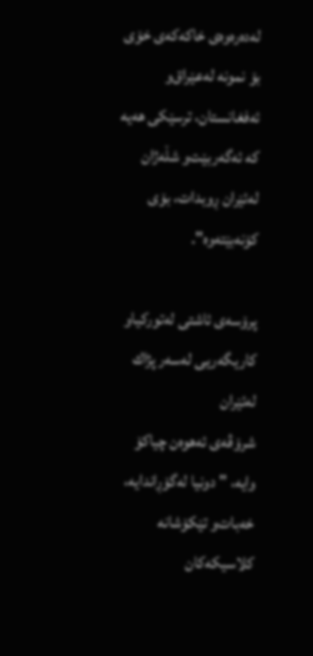له‌ده‌ره‌وه‌ى خاكه‌كه‌ى خۆى بۆ نمونه‌ له‌عێراق‌و ئه‌فغانستان، ترسێكى هه‌یه‌ كه‌ ئه‌گه‌ربێت‌و شڵه‌ژان له‌ئێران ڕوبدات، بۆى كۆنه‌بێته‌وه‌".

پرۆسه‌ى ئاشتى له‌توركیاو كاریگه‌ریى له‌سه‌ر پژاك له‌ئێران
شرۆڤه‌ى ئه‌هوه‌ن چیاكۆ وایه‌، "دونیا له‌گۆڕاندایه‌، خه‌بات‌و تێكۆشانه‌ كلاسیكه‌كان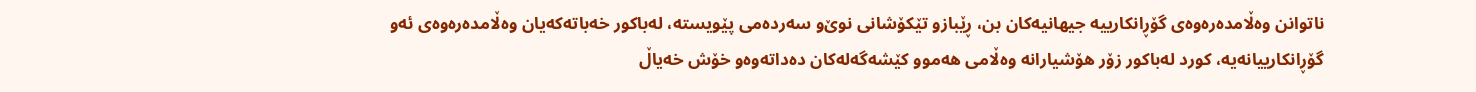ناتوانن وه‌ڵامده‌ره‌وه‌ى گۆڕانكارییه‌ جیهانیه‌كان بن، ڕێبازو تێكۆشانى نوێ‌و سه‌رده‌مى پێویسته‌، له‌باكور خه‌باته‌كه‌یان وه‌ڵامده‌ره‌وه‌ى ئه‌و گۆڕانكارییانه‌یه‌، كورد له‌باكور زۆر هۆشیارانه‌ وه‌ڵامى هه‌موو كێشه‌گه‌له‌كان ده‌داته‌وه‌و خۆش خه‌یاڵ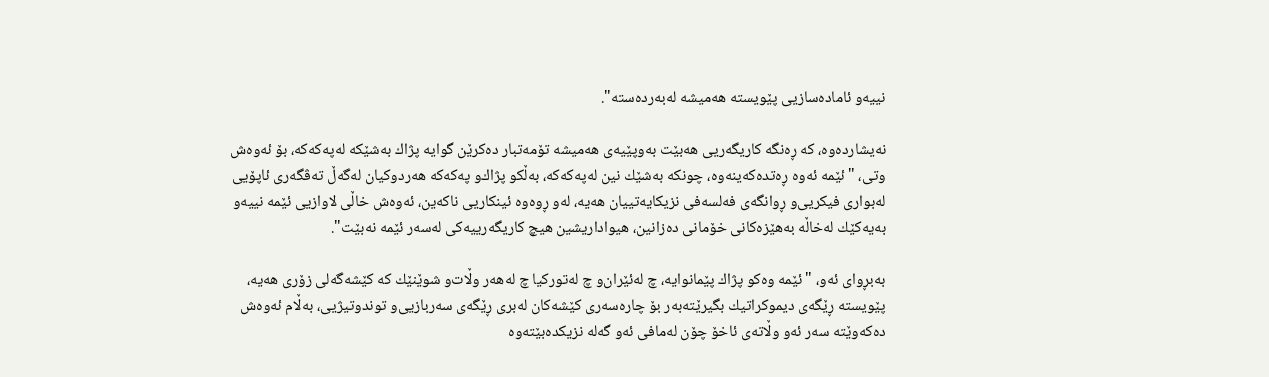نییه‌و ئاماده‌سازیى پێویسته‌ هه‌میشه‌ له‌به‌رده‌سته‌".

نه‌یشارده‌وه‌، كه‌ ڕه‌نگه‌ كاریگه‌ریى هه‌بێت به‌وپێیه‌ى هه‌میشه‌ تۆمه‌تبار ده‌كرێن گوایه‌ پژاك به‌شێكه‌ له‌په‌كه‌كه‌، بۆ ئه‌وه‌ش وتى، "ئێمه‌ ئه‌وه‌ ڕه‌تده‌كه‌ینه‌وه‌، چونكه‌ به‌شێك نین له‌په‌كه‌كه‌، به‌ڵكو پژاك‌و په‌كه‌كه‌ هه‌ردوكیان له‌گه‌ڵ ته‌ڤگه‌رى ئاپۆیى له‌بوارى فیكریى‌و ڕوانگه‌ى فه‌لسه‌فى نزیكایه‌تییان هه‌یه‌، له‌و ڕوه‌وه‌ ئینكاریى ناكه‌ین، ئه‌وه‌ش خاڵى لاوازیى ئێمه‌ نییه‌و به‌یه‌كێك له‌خاڵه‌ به‌هێزه‌كانى خۆمانى ده‌زانین، هیواداریشین هیچ كاریگه‌رییه‌كى له‌سه‌ر ئێمه‌ نه‌بێت".

به‌بڕواى ئه‌و، "ئێمه‌ وه‌كو پژاك پێمانوایه‌، چ له‌ئێران‌و چ له‌توركیا چ له‌هه‌ر وڵات‌و شوێنێك كه‌ كێشه‌گه‌لى زۆرى هه‌یه‌، پێویسته‌ ڕێگه‌ى دیموكراتیك بگیرێته‌به‌ر بۆ چاره‌سه‌رى كێشه‌كان له‌برى ڕێگه‌ى سه‌ربازیى‌و توندوتیژیى، به‌ڵام ئه‌وه‌ش ده‌كه‌وێته‌ سه‌ر ئه‌و وڵاته‌ى ئاخۆ چۆن له‌مافى ئه‌و گه‌له‌ نزیكده‌بێته‌وه‌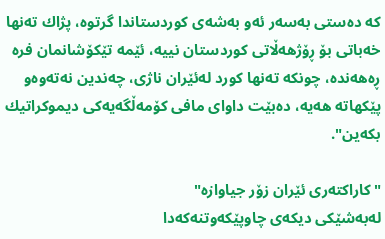كه‌ ده‌ستى به‌سه‌ر ئه‌و به‌شه‌ى كوردستاندا گرتوه‌، پژاك ته‌نها خه‌باتى بۆ ڕۆژهه‌ڵاتى كوردستان نییه‌، ئێمه‌ تێكۆشانمان فره‌ ڕه‌هه‌نده‌، چونكه‌ ته‌نها كورد له‌ئێران ناژى، چه‌ندین نه‌ته‌وه‌و پێكهاته‌ هه‌یه‌، ده‌بێت داواى مافى كۆمه‌ڵگه‌یه‌كى دیموكراتیك بكه‌ین".

"كاراكته‌رى ئێران زۆر جیاوازه‌"
له‌به‌شێكى دیكه‌ى چاوپێكه‌وتنه‌كه‌دا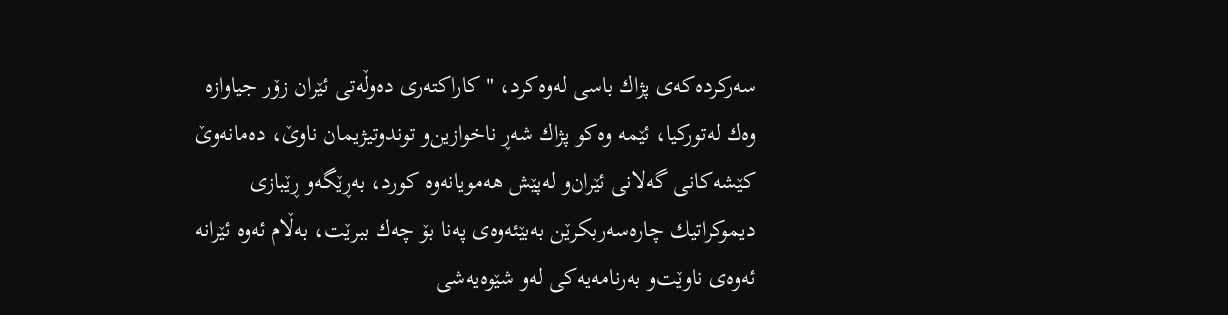سه‌ركرده‌كه‌ى پژاك باسى له‌وه‌كرد، "كاراكته‌رى ده‌وڵه‌تى ئێران زۆر جیاوازه‌ وه‌ك له‌توركیا، ئێمه‌ وه‌كو پژاك شه‌ڕ ناخوازین‌و توندوتیژیمان ناوێ، ده‌مانه‌وێ كێشه‌كانى گه‌لانى ئێران‌و له‌پێش هه‌مویانه‌وه‌ كورد، به‌ڕێگه‌و ڕێبازى دیموكراتیك چاره‌سه‌ربكرێن به‌بێئه‌وه‌ى په‌نا بۆ چه‌ك ببرێت، به‌ڵام ئه‌وه‌ ئێرانه‌ ئه‌وه‌ى ناوێت‌و به‌رنامه‌یه‌كى له‌و شێوه‌یه‌شى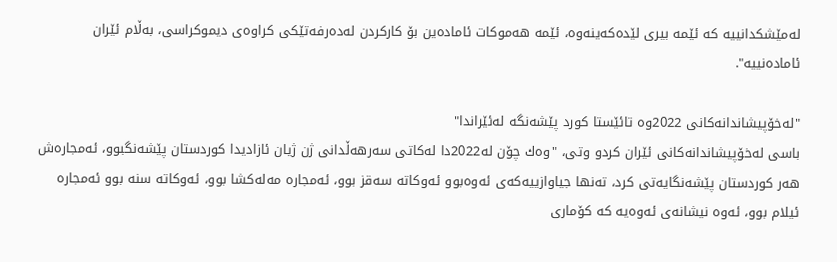له‌مێشكدانییه‌ كه‌ ئێمه‌ بیرى لێده‌كه‌ینه‌وه‌، ئێمه‌ هه‌موكات ئاماده‌ین بۆ كاركردن له‌ده‌رفه‌تێكى كراوه‌ى دیموكراسى، به‌ڵام ئێران ئاماده‌نییه‌".

"له‌خۆپیشاندانه‌كانى 2022وه‌ تائێستا كورد پێشه‌نگه‌ له‌ئێراندا"
باسى له‌خۆپیشاندانه‌كانى ئێران كردو وتى، "وه‌ك چۆن له‌2022دا له‌كاتى سه‌رهه‌ڵدانى ژن ژیان ئازادیدا كوردستان پێشه‌نگبوو، ئه‌مجاره‌ش هه‌ر كوردستان پێشه‌نگایه‌تى كرد، ته‌نها جیاوازییه‌كه‌ى ئه‌وه‌بوو ئه‌وكاته‌ سه‌قز بوو، ئه‌مجاره‌ مه‌له‌كشا بوو، ئه‌وكاته‌ سنه‌ بوو ئه‌مجاره‌ ئیلام بوو، ئه‌وه‌ نیشانه‌ى ئه‌وه‌یه‌ كه‌ كۆمارى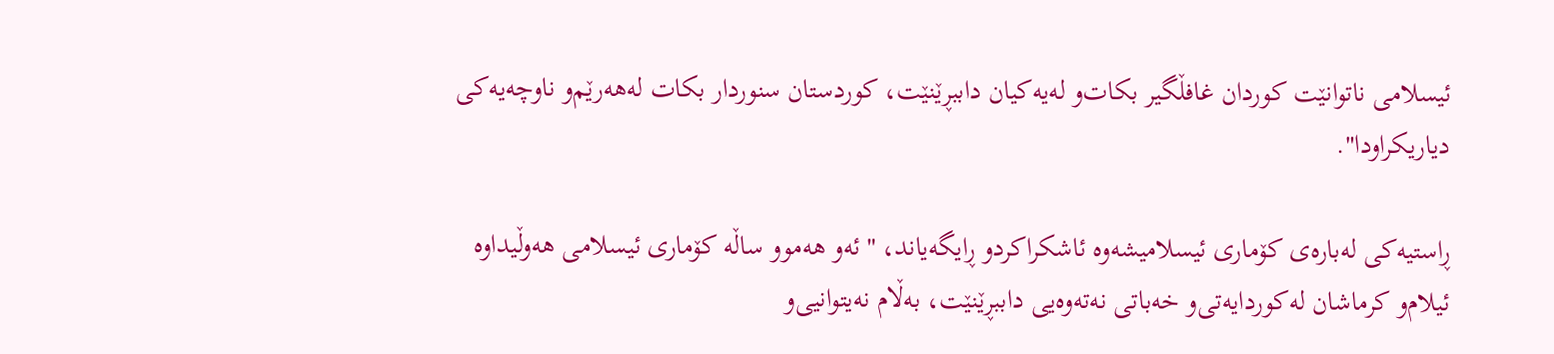ئیسلامى ناتوانێت كوردان غافڵگیر بكات‌و له‌یه‌كیان داببڕێنێت، كوردستان سنوردار بكات له‌هه‌رێم‌و ناوچه‌یه‌كى دیاریكراودا".

ڕاستیه‌كى له‌باره‌ى كۆمارى ئیسلامیشه‌وه‌ ئاشكراكردو ڕایگه‌یاند، "ئه‌و هه‌موو ساڵه‌ كۆمارى ئیسلامى هه‌وڵیداوه‌ ئیلام‌و كرماشان له‌كوردایه‌تى‌و خه‌باتى نه‌ته‌وه‌یى داببڕێنێت، به‌ڵام نه‌یتوانیى‌و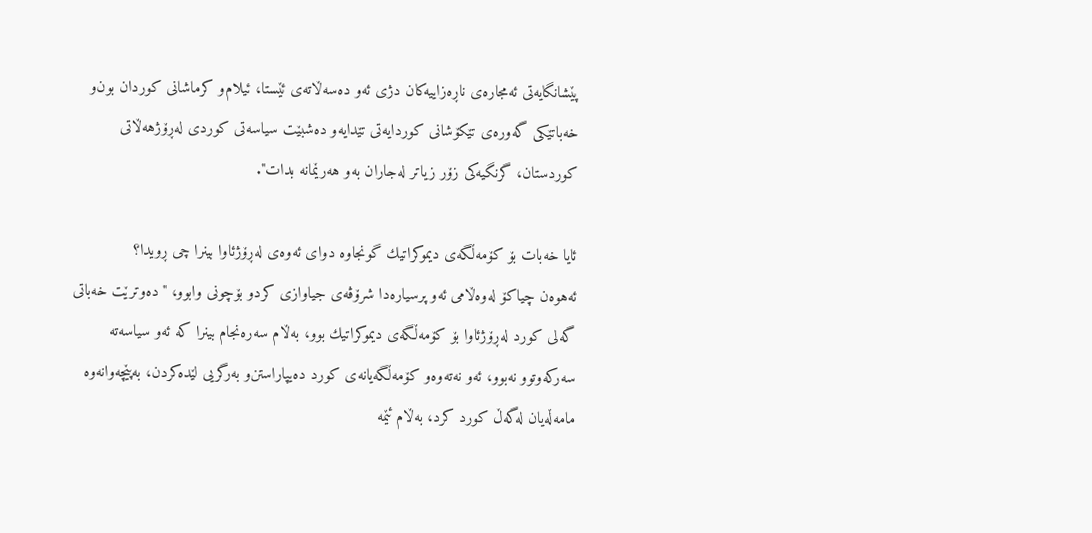پێشانگایه‌تى ئه‌مجاره‌ى ناڕه‌زاییه‌كان دژى ئه‌و ده‌سه‌ڵاته‌ى ئێستا، ئیلام‌و كرماشانى كوردان بون‌و خه‌باتێكى گه‌وره‌ى تێكۆشانى كوردایه‌تى تێدایه‌و ده‌شبێت سیاسه‌تى كوردى له‌ڕۆژهه‌ڵاتى كوردستان، گرنگیه‌كى زۆر زیاتر له‌جاران به‌و هه‌رێمانه‌ بدات".

ئایا خه‌بات بۆ كۆمه‌ڵگه‌ى دیموكراتیك گونجاوه‌ دواى ئه‌وه‌ى له‌ڕۆژئاوا بینرا چى ڕویدا؟
ئه‌هوه‌ن چیاكۆ له‌وه‌ڵامى ئه‌و پرسیاره‌دا شرۆڤه‌ى جیاوازى كردو بۆچونى وابوو، "ده‌وترێت خه‌باتى گه‌لى كورد له‌ڕۆژئاوا بۆ كۆمه‌ڵگه‌ى دیموكراتیك بوو، به‌ڵام سه‌ره‌نجام بینرا كه‌ ئه‌و سیاسه‌ته‌ سه‌ركه‌وتوو نه‌بوو، ئه‌و نه‌ته‌وه‌و كۆمه‌ڵگه‌یانه‌ى كورد ده‌یپاراستن‌و به‌رگریى لێده‌كردن، به‌پێچه‌وانه‌وه‌ مامه‌ڵه‌یان له‌گه‌ڵ كورد كرد، به‌ڵام ئێمه‌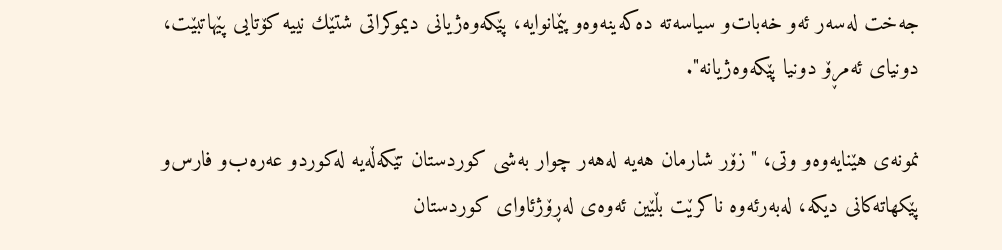جه‌خت له‌سه‌ر ئه‌و خه‌بات‌و سیاسه‌ته‌ ده‌كه‌ینه‌وه‌و پێمانوایه‌، پێكه‌وه‌ژیانى دیموكراتى شتێك نییه‌ كۆتایى پێهاتبێت، دونیاى ئه‌مڕۆ دونیا پێكه‌وه‌ژیانه‌".

نمونه‌ى هێنایه‌وه‌و وتى، "زۆر شارمان هه‌یه‌ له‌هه‌ر چوار به‌شى كوردستان تێكه‌ڵه‌یه‌ له‌كوردو عه‌ره‌ب‌و فارس‌و پێكهاته‌كانى دیكه‌، له‌به‌رئه‌وه‌ ناكرێت بڵێین ئه‌وه‌ى له‌ڕۆژئاواى كوردستان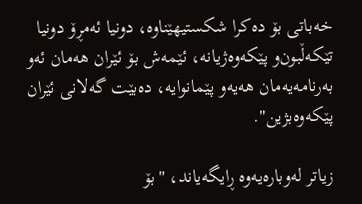خه‌باتى بۆ ده‌كرا شكستیهێناوه‌، دونیا ئه‌مڕۆ دونیا تێكه‌ڵبون‌و پێكه‌وه‌ژیانه‌، ئێمه‌ش بۆ ئێران هه‌مان ئه‌و به‌رنامه‌یه‌مان هه‌یه‌و پێمانوایه‌، ده‌بێت گه‌لانى ئێران پێكه‌وه‌بژین".

زیاتر له‌وباره‌یه‌وه‌ ڕایگه‌یاند، "بۆ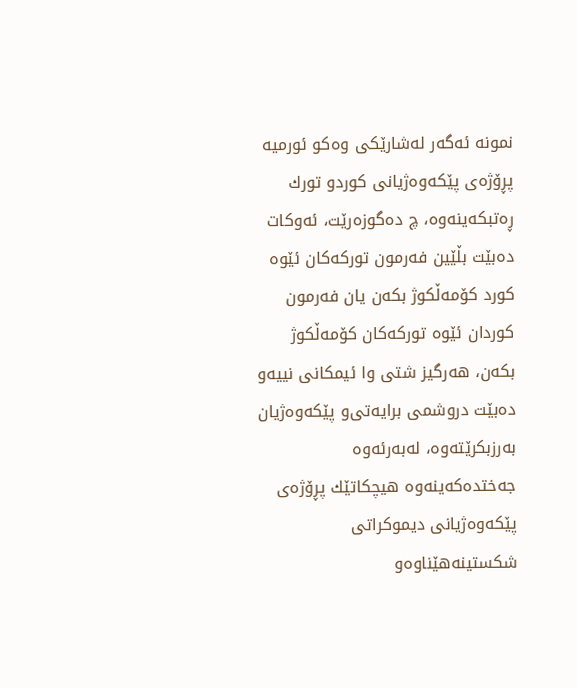نمونه‌ ئه‌گه‌ر له‌شارێكى وه‌كو ئورمیه‌ پڕۆژه‌ى پێكه‌وه‌ژیانى كوردو تورك ڕه‌تبكه‌ینه‌وه‌، چ ده‌گوزه‌رێت، ئه‌وكات ده‌بێت بڵێین فه‌رمون توركه‌كان ئێوه‌ كورد كۆمه‌ڵكوژ بكه‌ن یان فه‌رمون كوردان ئێوه‌ توركه‌كان كۆمه‌ڵكوژ بكه‌ن، هه‌رگیز شتى وا ئیمكانى نییه‌و ده‌بێت دروشمى برایه‌تى‌و پێكه‌وه‌ژیان به‌رزبكرێته‌وه‌، له‌به‌رئه‌وه‌ جه‌ختده‌كه‌ینه‌وه‌ هیچكاتێك پڕۆژه‌ى پێكه‌وه‌ژیانى دیموكراتى شكستینه‌هێناوه‌و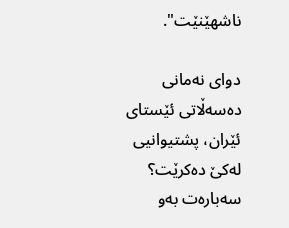ناشهێنێت".

دواى نه‌مانى ده‌سه‌ڵاتى ئێستاى ئێران، پشتیوانیى له‌كێ ده‌كرێت؟
سه‌باره‌ت به‌و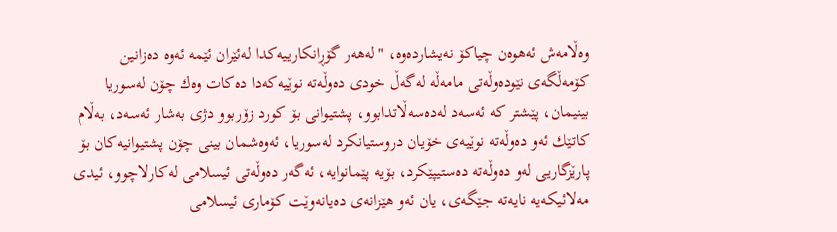وه‌ڵامه‌ش ئه‌هوه‌ن چیاكۆ نه‌یشارده‌وه‌، "له‌هه‌ر گۆڕانكارییه‌كدا له‌ئێران ئێمه‌ ئه‌وه‌ ده‌زانین كۆمه‌ڵگه‌ى نێوده‌وڵه‌تى مامه‌ڵه‌ له‌گه‌ڵ خودى ده‌وڵه‌ته‌ نوێیه‌كه‌دا ده‌كات وه‌ك چۆن له‌سوریا بینیمان، پێشتر كه‌ ئه‌سه‌د له‌ده‌سه‌ڵاتدابوو، پشتیوانى بۆ كورد زۆربوو دژى به‌شار ئه‌سه‌د، به‌ڵام كاتێك ئه‌و ده‌وڵه‌ته‌ نوێیه‌ى خۆیان دروستیانكرد له‌سوریا، ئه‌وه‌شمان بینى چۆن پشتیوانیه‌كان بۆ پارێزگاریى له‌و ده‌وڵه‌ته‌ ده‌ستیپێكرد، بۆیه‌ پێمانوایه‌، ئه‌گه‌ر ده‌وڵه‌تى ئیسلامى له‌كارلاچوو، ئیدى مه‌لائیكه‌یه‌ نایه‌ته‌ جێگه‌ى، یان ئه‌و هێزانه‌ى ده‌یانه‌وێت كۆمارى ئیسلامى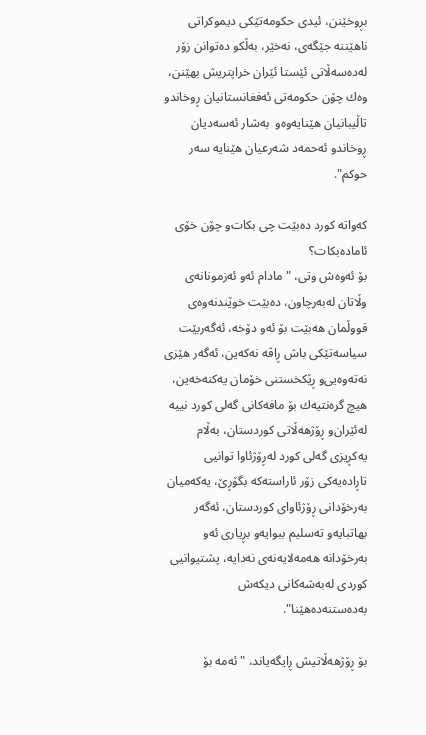بڕوخێنن، ئیدى حكومه‌تێكى دیموكراتى ناهێننه‌ جێگه‌ى، نه‌خێر، به‌ڵكو ده‌توانن زۆر له‌ده‌سه‌ڵاتى ئێستا ئێران خراپتریش بهێنن، وه‌ك چۆن حكومه‌تى ئه‌فغانستانیان ڕوخاندو تاڵیبانیان هێنایه‌وه‌و  به‌شار ئه‌سه‌دیان ڕوخاندو ئه‌حمه‌د شه‌رعیان هێنایه‌ سه‌ر حوكم".

كه‌واته‌ كورد ده‌بێت چى بكات‌و چۆن خۆى ئاماده‌بكات؟
بۆ ئه‌وه‌ش وتى، "مادام ئه‌و ئه‌زمونانه‌ى وڵاتان له‌به‌رچاون، ده‌بێت خوێندنه‌وه‌ى قووڵمان هه‌بێت بۆ ئه‌و دۆخه‌، ئه‌گه‌ربێت سیاسه‌تێكى باش ڕاڤه‌ نه‌كه‌ین، ئه‌گه‌ر هێزى نه‌ته‌وه‌یی‌و ڕێكخستنى خۆمان یه‌كنه‌خه‌ین، هیچ گره‌نتیه‌ك بۆ مافه‌كانى گه‌لى كورد نییه‌ له‌ئێران‌و ڕۆژهه‌ڵاتى كوردستان، به‌ڵام یه‌كڕیزى گه‌لى كورد له‌ڕۆژئاوا توانیى تاڕاده‌یه‌كى زۆر ئاراسته‌كه‌ بگۆڕێ، یه‌كه‌میان به‌رخۆدانى ڕۆژئاواى كوردستان، ئه‌گه‌ر بهاتبایه‌و ته‌سلیم ببوایه‌و بڕیارى ئه‌و به‌رخۆدانه‌ هه‌مه‌لایه‌نه‌ى نه‌دایه‌، پشتیوانیى كوردى له‌به‌شه‌كانى دیكه‌ش به‌ده‌ستنه‌ده‌هێنا".

بۆ ڕۆژهه‌ڵاتیش ڕایگه‌یاند، "ئه‌مه‌ بۆ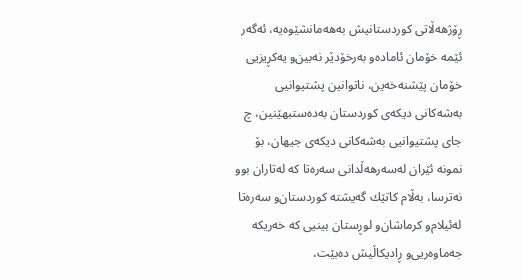ڕۆژهه‌ڵاتى كوردستانیش به‌هه‌مانشێوه‌یه‌، ئه‌گه‌ر ئێمه‌ خۆمان ئاماده‌و به‌رخۆدێر نه‌بین‌و یه‌كڕیزیى خۆمان پێشنه‌خه‌ین، ناتوانین پشتیوانیى به‌شه‌كانى دیكه‌ى كوردستان به‌ده‌ستبهێنین، چ جاى پشتیوانیى به‌شه‌كانى دیكه‌ى جیهان، بۆ نمونه‌ ئێران له‌سه‌رهه‌ڵدانى سه‌ره‌تا كه‌ له‌تاران بوو نه‌ترسا، به‌ڵام كاتێك گه‌یشته‌ كوردستان‌و سه‌ره‌تا له‌ئیلام‌و كرماشان‌و لوڕستان بینیى كه‌ خه‌ریكه‌ جه‌ماوه‌ریى‌و ڕادیكاڵیش ده‌بێت،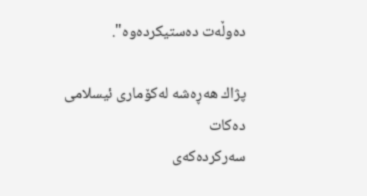ده‌وڵه‌ت ده‌ستیكرده‌وه‌".

پژاك هه‌ڕه‌شه‌ له‌كۆمارى ئیسلامى ده‌كات
سه‌ركرده‌كه‌ى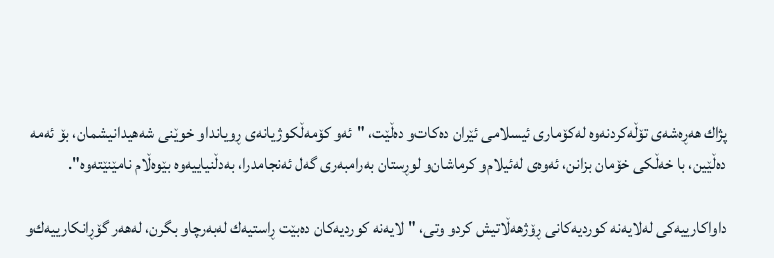پژاك هه‌ڕه‌شه‌ى تۆڵه‌كردنه‌وه‌ له‌كۆمارى ئیسلامى ئێران ده‌كات‌و ده‌ڵێت، "ئه‌و كۆمه‌ڵكوژیانه‌ى ڕویانداو خوێنى شه‌هیدانیشمان، بۆ ئه‌مه‌ ده‌ڵێین، با خه‌ڵكى خۆمان بزانن، ئه‌وه‌ى له‌ئیلام‌و كرماشان‌و لوڕستان به‌رامبه‌رى گه‌ل ئه‌نجامدرا، به‌دڵنیاییه‌وه‌ بێوه‌ڵام نامێنێته‌وه‌".

داواكارییه‌كى له‌لایه‌نه‌ كوردیه‌كانى ڕۆژهه‌ڵاتیش كردو وتى، "لایه‌نه‌ كوردیه‌كان ده‌بێت ڕاستیه‌ك له‌به‌رچاو بگرن، له‌هه‌ر گۆڕانكارییه‌ك‌و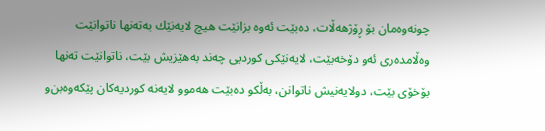چونه‌وه‌مان بۆ ڕۆژهه‌ڵات، ده‌بێت ئه‌وه‌ بزانێت هیچ لایه‌نێك به‌ته‌نها ناتوانێت وه‌ڵامده‌رى ئه‌و دۆخه‌بێت، لایه‌نێكى كوردیى چه‌ند به‌هێزیش بێت، ناتوانێت ته‌نها بۆخۆى بێت، دولایه‌نیش ناتوانن، به‌ڵكو ده‌بێت هه‌موو لایه‌نه‌ كوردیه‌كان پێكه‌وه‌بن‌و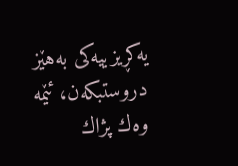یه‌كڕیزییه‌كى به‌هێز دروستبكه‌ن، ئێمه‌ وه‌ك پژاك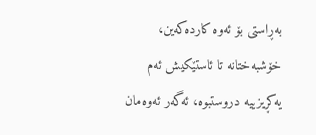به‌ڕاستى بۆ ئه‌وه‌ كارده‌كه‌ین، خۆشبه‌ختانه‌ تا ئاستێكیش ئه‌م یه‌كڕیزییه‌ دروستبوه‌، ئه‌گه‌ر ئه‌وه‌مان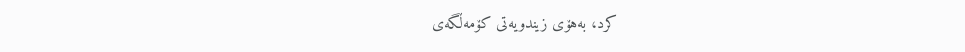كرد، به‌هۆى زیندویه‌تى كۆمه‌ڵگه‌ى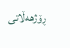ڕۆژهه‌ڵاتى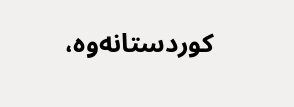كوردستانه‌وه‌،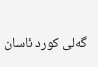گه‌لى كورد ئاسان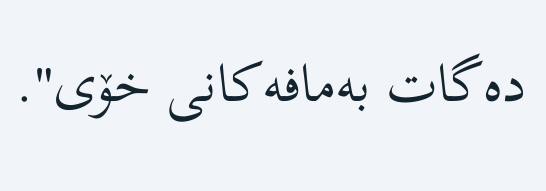ده‌گات به‌مافه‌كانى خۆى".